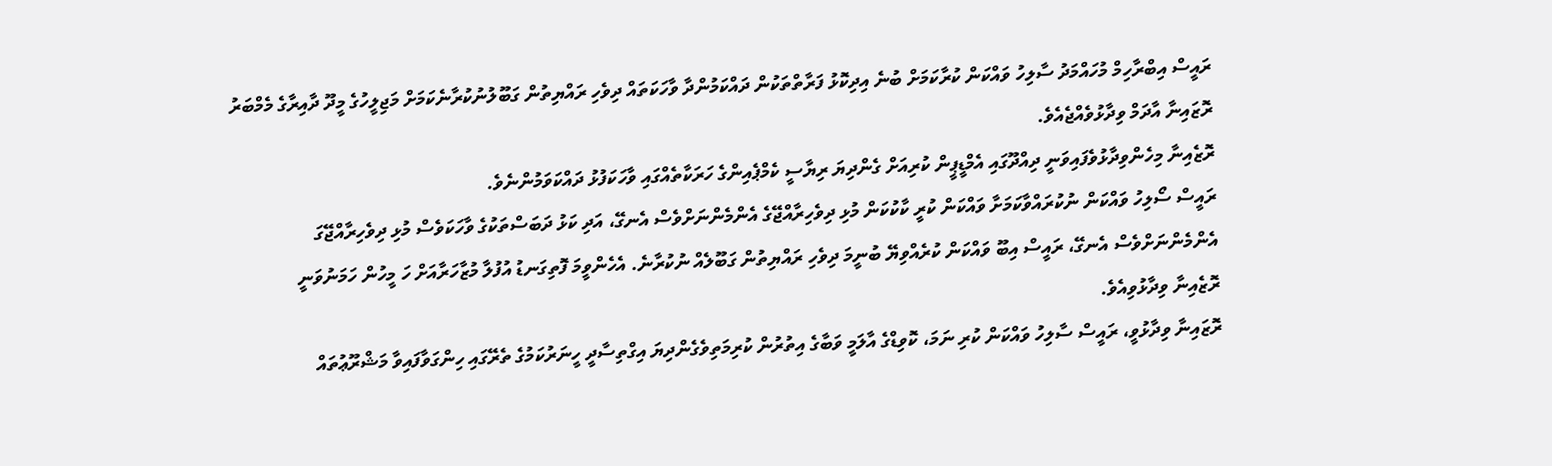ރައީސް އިބްރާހިމް މުހައްމަދު ސާލިހު ވައްކަން ކުރާކަމަށް ބުނެ އިދިކޮޅު ފަރާތްތަކުން ދައްކަމުންދާ ވާހަކަތައް ދިވެހި ރައްޔިތުން ގަބޫލުނުކުރާނެކަމަށް މަޖިލީހުގެ މީދޫ ދާއިރާގެ މެމްބަރު ރޮޒައިނާ އާދަމް ވިދާޅުވެއްޖެއެވެ.
ރޮޒެއިނާ މިހެންވިދާޅުވެފައިވަނީ ދިއްދޫގައި އެމްޑީޕީން ކުރިއަށް ގެންދިޔަ ރިޔާސީ ކެމްޕެއިންގެ ހަރަކާތެއްގައި ވާހަކަފުޅު ދައްކަވަމުންނެވެ.
ރައީސް ސޯލިހު ވައްކަން ނުކުރައްވާކަމަށާ ވައްކަން ކުރީ ކާކުކަން މުޅި ދިވެހިރާއްޖޭގެ އެންމެންނަށްވެސް އެނގޭ، އަދި ކަޅު ދަބަސްތަކުގެ ވާހަކަވެސް މުޅި ދިވެހިރާއްޖޭގަ އެންމެންނަށްވެސް އެނގޭ، ރައީސް އިބޫ ވައްކަން ކުރެއްވިޔޭ ބުނީމަ ދިވެހި ރައްޔިތުން ގަބޫލެއް ނުކުރާނެ. އެހެންވީމަ ފޮތިގަނޑު އުފުލާ މުޒާހަރާއަށް ހަ މީހުން ހަމަނުވަނީ
ރޮޒެއިނާ ވިދާޅުވިއެވެ.
ރޮޒައިނާ ވިދާޅުވީ، ރައީސް ސާލިހު ވައްކަން ކުރި ނަމަ، ކޮވިޑްގެ އާލަމީ ވަބާގެ އިތުރުން ކުރިމަތިވެގެންދިޔަ އިގްތިސާދީ ހީނަރުކަމުގެ ތެރޭގައި ހިންގަވާފައިވާ މަޝްރޫޢުތައް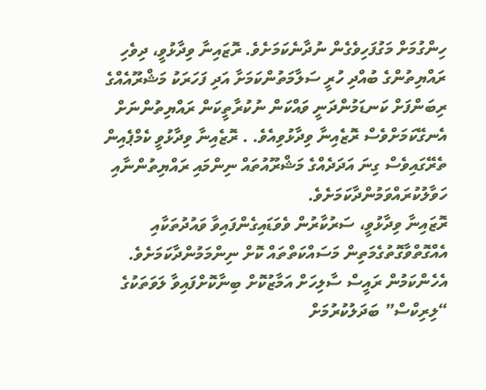ހިންގުމަށް މަގުފަހިވެގެން ނުދާނެކަމަށެވެ. ރޮޒައިނާ ވިދާޅުވީ، ދިވެހި ރައްޔިތުންގެ ބުއްދި ހުރީ ސަލާމަތުންކަމަށާ އަދި ފަހަރަކު މަޝްރޫއެއްގެ ރިބަންފަށް ކަނޑަމުންދަނީ ވައްކަން ނުކުރާތީކަން ރައްޔިތުންނަށް އެނގޭކަމަށްވެސް ރޮޒެއިނާ ވިދާޅުވިއެވެ. . ރޮޒެއިނާ ވިދާޅުވީ ކެމްޕެއިން ތެރޭގައިވެސް ގިނަ އަދަދެއްގެ މަޝްރޫއުތައް ނިންމައި ރައްޔިތުންނާއި ހަވާލުކުރައްވަމުންދާކަމަށެވެ.
ރޮޒައިނާ ވިދާޅުވީ، ސަރުކާރުން ވެވަޑައިގެންފައިވާ ވައުދުތަކާއި އެއްގޮތްވާގޮތުގެމަތިން މަސައްކަތްތައް ކޮށް ނިންމަމުންދާކަމަށެވެ. އެހެންކަމުން ރައީސް ސާލިހަށް އަމާޒުކޮށް ބިނާކޮށްފައިވާ ލަވަތަކުގެ “ލިރިކްސް” ބަދަލުކުރުމަށް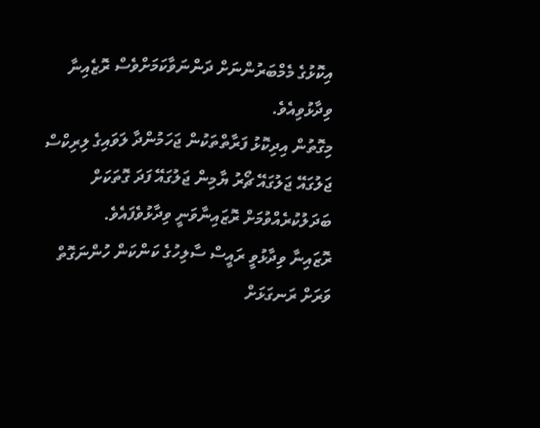އިކޮޅުގެ މެމްބަރުންނަށް ދަންނަވާކަމަށްވެސް ރޮޒެއިނާ ވިދާޅުވިއެވެ.
މިގޮތުން އިދިކޮޅު ފަރާތްތަކުން ޖަހަމުންދާ ލަވައިގެ ލިރިކްސް ޖަލުގައޭ ޖަލުގައޭ ޗޯރު ޔާމިން ޖަލުގައޭ ފަދަ ގޮތަކަށް ބަދަލުކުރެއްވުމަށް ރޮޒައިނާވަނީ ވިދާޅުވެފައެވެ.
ރޮޒައިނާ ވިދާޅުވީ ރައީސް ސާލިހުގެ ކަންކަން ހުންނަގޮތް ވަރަށް ރަނގަޅަށް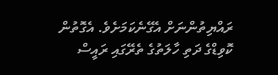ރައްޔިތުންނަށް އެގޭނެކަމަށެވެ. އެގޮތުން ކޮވިޑްގެ ދަތި ހާލަތުގެ ތެރޭގައި ރައީސް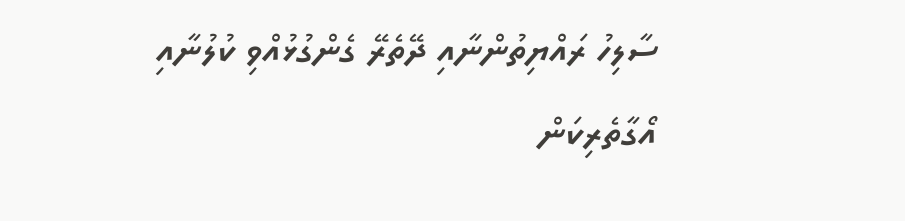ސާލިހު ރައްޔިތުންނާއި ދޭތެރޭ ގެންގުޅުއްވި ކުލުނާއި އޯގާތެރިކަން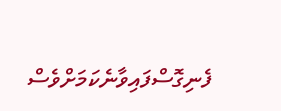ފެނިގޮސްފައިވާނެކަމަށްވެސް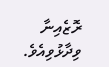ރޮޒެއިނާ ވިދާޅުވިއެވެ.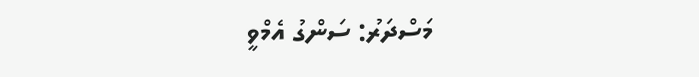މަސްދަރު: ސަންގު އެމްވީ